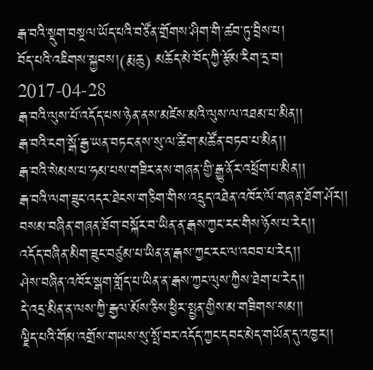རྒ་བའི་སྡུག་བསྔལ་ཡོད་པའི་བཙོན་གྲོགས་ཤིག་གི་ཚབ་ཏུ་བྲིས་པ།
བོད་པའི་འཇིགས་སྐྱབས།(རྨ་ཆུ) མཆོད་མེ་བོད་ཀྱི་རྩོམ་རིག་དྲ་བ། 2017-04-28
རྒ་བའི་ལུས་པོ་འདོད་པས་ཉེན་ནས་མཛེས་མའི་ལུས་ལ་འཐམ་པ་མིན།།
རྒ་བའི་ངག་སྒོ་རྒྱ་ཡན་བཏང་ནས་སུ་ལ་ཚིག་མཚོན་བཏབ་པ་མིན།།
རྒ་བའི་སེམས་པ་ཧམ་པས་གཟིར་ནས་གཞན་གྱི་རྒྱུ་ནོར་འཕྲོག་པ་མིན།།
རྒ་བའི་ལག་ཟུང་འདར་ཐེངས་གཅིག་གིས་འདྲུད་འཐེན་འཁོར་ལོ་གཞན་ཐོག་ཤོར།།
བསམ་བཞིན་གཞན་ཐོག་བསྐོར་བ་ཡིན་ན་རྒས་ཀྱང་རང་གིས་ཉོས་པ་རེད།།
འདོད་བཞིན་མིག་ཟུང་བཙུམ་པ་ཡིན་ན་རྒས་ཀྱང་རང་ལ་འབབ་པ་རེད།།
ཤེས་བཞིན་འཁོར་སྒག་གློད་པ་ཡིན་ན་རྒས་ཀྱང་ལུས་ཀྱིས་ཐེག་པ་རེད།།
དེ་འདྲ་མིན་ན་ལས་ཀྱི་རྒྱལ་མོས་ཅིས་ཕྱིར་སྤྱན་གྱིས་མ་གཟིགས་སམ།།
ལྗིད་པའི་གོམ་འགྲོས་གཡས་སུ་སྤོ་བར་འདོད་ཀྱང་དབང་མེད་གཡོན་དུ་འཁྱར།།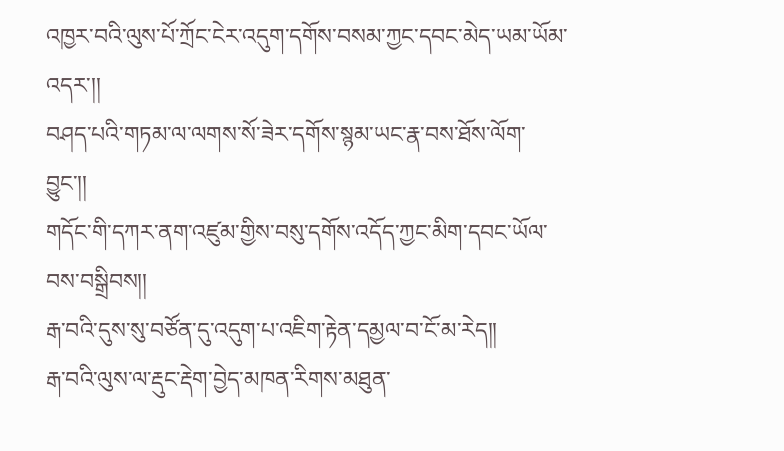འཁྱར་བའི་ལུས་པོ་ཀྲོང་ངེར་འདུག་དགོས་བསམ་ཀྱང་དབང་མེད་ཡམ་ཡོམ་འདར་།།
བཤད་པའི་གཏམ་ལ་ལགས་སོ་ཟེར་དགོས་སྙམ་ཡང་རྣ་བས་ཐོས་ལོག་བྱུང་།།
གདོང་གི་དཀར་ནག་འཛུམ་གྱིས་བསུ་དགོས་འདོད་ཀྱང་མིག་དབང་ཡོལ་བས་བསྒྲིབས།།
རྒ་བའི་དུས་སུ་བཙོན་དུ་འདུག་པ་འཇིག་རྟེན་དམྱལ་བ་ངོ་མ་རེད།།
རྒ་བའི་ལུས་ལ་རྡུང་རྡེག་བྱེད་མཁན་རིགས་མཐུན་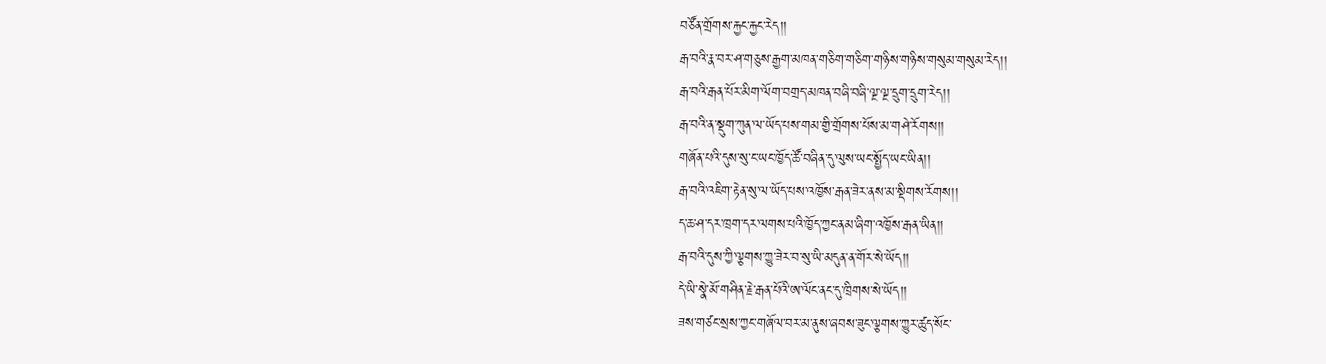བཙོན་གྲོགས་རྐྱང་རྐྱང་རེད།།
རྒ་བའི་རྣ་བར་ཤ་གཅུས་རྒྱག་མཁན་གཅིག་གཅིག་གཉིས་གཉིས་གསུམ་གསུམ་རེད།།
རྒ་བའི་རྒན་པོར་མིག་ལོག་བགྲད་མཁན་བཞི་བཞི་ལྔ་ལྔ་དྲུག་དྲུག་རེད།།
རྒ་བའི་ན་སྡུག་ཀུན་ལ་ཡོད་པས་གམ་གྱི་གྲོགས་པོས་མ་གཤེ་རོགས།།
གཞོན་པའི་དུས་སུ་ང་ཡང་ཁྱོད་ཚོ་བཞིན་དུ་ལུས་ཡང་སྤྱོད་ཡང་ཡིན།།
རྒ་བའི་འཇིག་རྟེན་སུ་ལ་ཡོད་པས་འཁྱོས་རྒན་ཟེར་ནས་མ་སྡིགས་རོགས།།
ད་ཆ་ཤ་དར་ཁྲག་དར་ལགས་པའི་ཁྱོད་ཀྱང་ནམ་ཞིག་འཁྱོས་རྒན་ཡིན།།
རྒ་བའི་དུས་ཀྱི་ལྕགས་ཀྱུ་ཟེར་བ་སུ་ཡི་མདུན་ན་གོར་སེ་ཡོད།།
དེ་ཡི་སྣེ་མོ་གཤིན་རྗེ་རྒན་པོའི་ཨ་ལོང་ནང་དུ་ཁྲིགས་སེ་ཡོད།།
ཟས་གཙང་སྲས་ཀྱང་གཞོལ་བར་མ་ནུས་ཞབས་ཟུང་ལྕགས་ཀྱུར་ཚུད་སོང་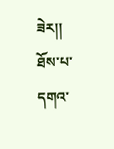ཟེར།།
ཐོས་པ་དགའ་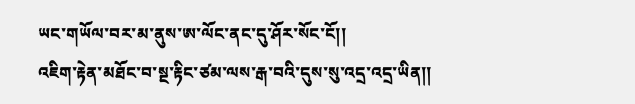ཡང་གཡོལ་བར་མ་ནུས་ཨ་ལོང་ནང་དུ་ཤོར་སོང་ངོ།།
འཇིག་རྟེན་མཐོང་བ་སྔ་རྟིང་ཙམ་ལས་རྒ་བའི་དུས་སུ་འདྲ་འདྲ་ཡིན།།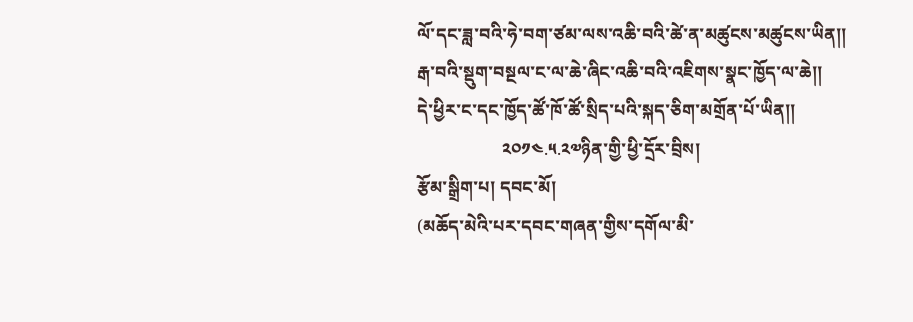ལོ་དང་ཟླ་བའི་ཧེ་བག་ཙམ་ལས་འཆི་བའི་ཚེ་ན་མཚུངས་མཚུངས་ཡིན།།
རྒ་བའི་སྡུག་བསྔལ་ང་ལ་ཆེ་ཞིང་འཆི་བའི་འཇིགས་སྣང་ཁྱོད་ལ་ཆེ།།
དེ་ཕྱིར་ང་དང་ཁྱོད་ཚོ་ཁོ་ཚོ་སྲིད་པའི་སྐད་ཅིག་མགྲོན་པོ་ཡིན།།
                   ༢༠༡༤.༥.༢༧ཉིན་གྱི་ཕྱི་དྲོར་བྲིས།
རྩོམ་སྒྲིག་པ། དབང་མོ།
(མཆོད་མེའི་པར་དབང་གཞན་གྱིས་དགོལ་མི་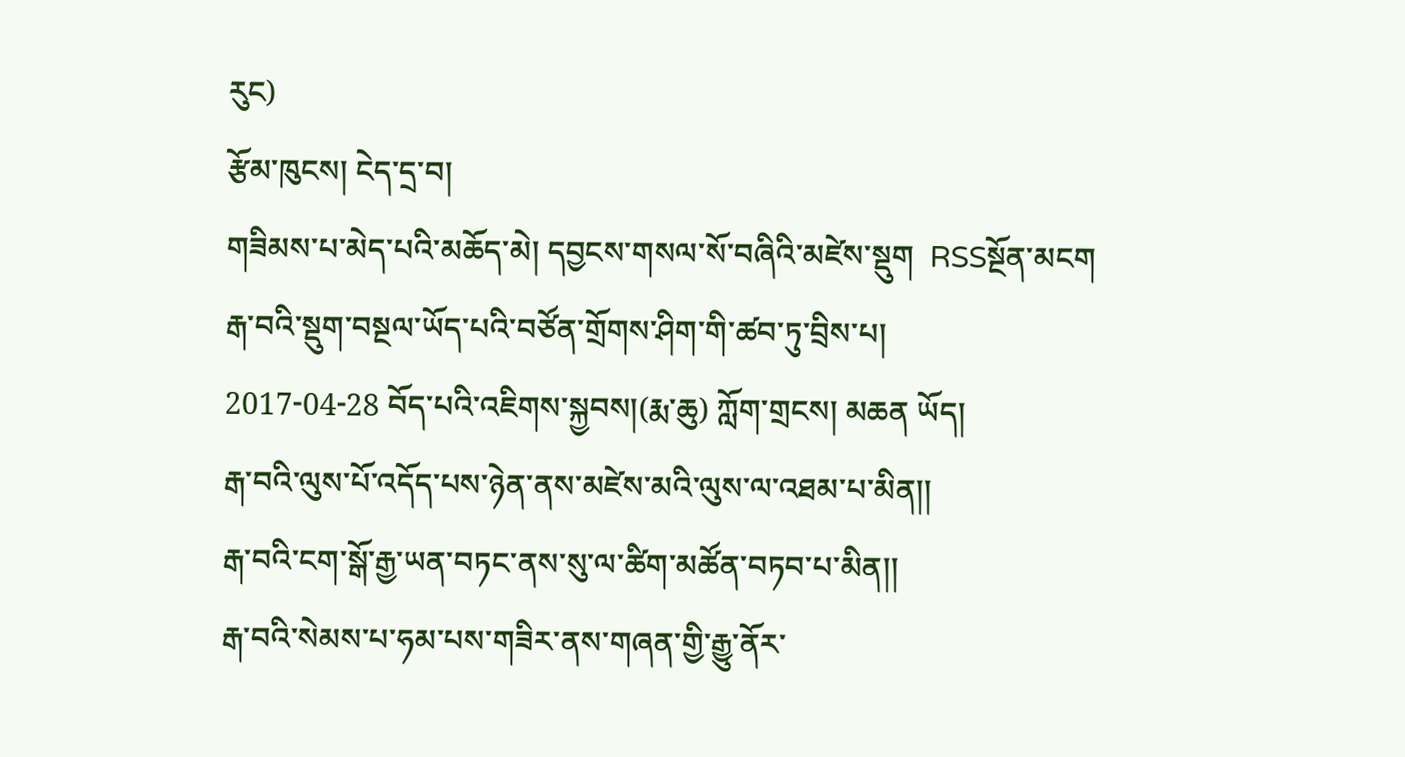རུང)
རྩོམ་ཁུངས། ངེད་དྲ་བ།
གཟིམས་པ་མེད་པའི་མཆོད་མེ། དབྱངས་གསལ་སོ་བཞིའི་མཛེས་སྡུག  RSSསྔོན་མངག
རྒ་བའི་སྡུག་བསྔལ་ཡོད་པའི་བཙོན་གྲོགས་ཤིག་གི་ཚབ་ཏུ་བྲིས་པ།
2017-04-28 བོད་པའི་འཇིགས་སྐྱབས།(རྨ་ཆུ) ཀློག་གྲངས། མཆན ཡོད།
རྒ་བའི་ལུས་པོ་འདོད་པས་ཉེན་ནས་མཛེས་མའི་ལུས་ལ་འཐམ་པ་མིན།།
རྒ་བའི་ངག་སྒོ་རྒྱ་ཡན་བཏང་ནས་སུ་ལ་ཚིག་མཚོན་བཏབ་པ་མིན།།
རྒ་བའི་སེམས་པ་ཧམ་པས་གཟིར་ནས་གཞན་གྱི་རྒྱུ་ནོར་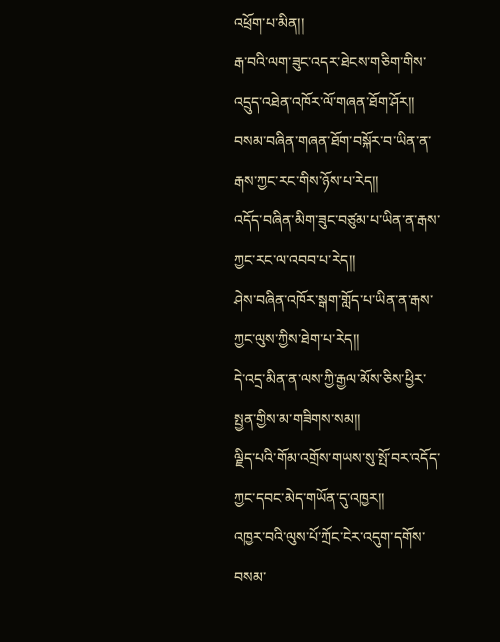འཕྲོག་པ་མིན།།
རྒ་བའི་ལག་ཟུང་འདར་ཐེངས་གཅིག་གིས་འདྲུད་འཐེན་འཁོར་ལོ་གཞན་ཐོག་ཤོར།།
བསམ་བཞིན་གཞན་ཐོག་བསྐོར་བ་ཡིན་ན་རྒས་ཀྱང་རང་གིས་ཉོས་པ་རེད།།
འདོད་བཞིན་མིག་ཟུང་བཙུམ་པ་ཡིན་ན་རྒས་ཀྱང་རང་ལ་འབབ་པ་རེད།།
ཤེས་བཞིན་འཁོར་སྒག་གློད་པ་ཡིན་ན་རྒས་ཀྱང་ལུས་ཀྱིས་ཐེག་པ་རེད།།
དེ་འདྲ་མིན་ན་ལས་ཀྱི་རྒྱལ་མོས་ཅིས་ཕྱིར་སྤྱན་གྱིས་མ་གཟིགས་སམ།།
ལྗིད་པའི་གོམ་འགྲོས་གཡས་སུ་སྤོ་བར་འདོད་ཀྱང་དབང་མེད་གཡོན་དུ་འཁྱར།།
འཁྱར་བའི་ལུས་པོ་ཀྲོང་ངེར་འདུག་དགོས་བསམ་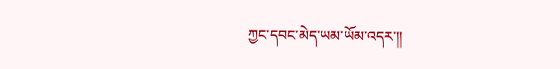ཀྱང་དབང་མེད་ཡམ་ཡོམ་འདར་།།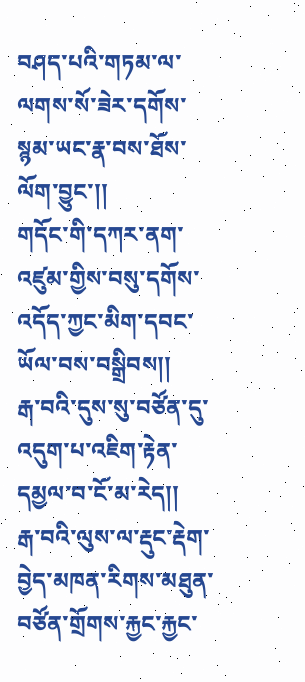བཤད་པའི་གཏམ་ལ་ལགས་སོ་ཟེར་དགོས་སྙམ་ཡང་རྣ་བས་ཐོས་ལོག་བྱུང་།།
གདོང་གི་དཀར་ནག་འཛུམ་གྱིས་བསུ་དགོས་འདོད་ཀྱང་མིག་དབང་ཡོལ་བས་བསྒྲིབས།།
རྒ་བའི་དུས་སུ་བཙོན་དུ་འདུག་པ་འཇིག་རྟེན་དམྱལ་བ་ངོ་མ་རེད།།
རྒ་བའི་ལུས་ལ་རྡུང་རྡེག་བྱེད་མཁན་རིགས་མཐུན་བཙོན་གྲོགས་རྐྱང་རྐྱང་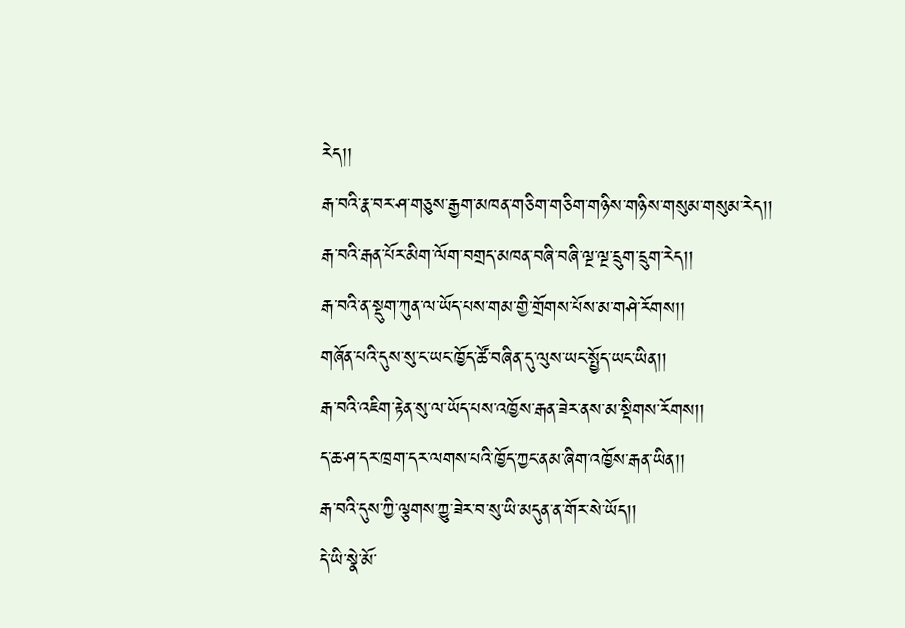རེད།།
རྒ་བའི་རྣ་བར་ཤ་གཅུས་རྒྱག་མཁན་གཅིག་གཅིག་གཉིས་གཉིས་གསུམ་གསུམ་རེད།།
རྒ་བའི་རྒན་པོར་མིག་ལོག་བགྲད་མཁན་བཞི་བཞི་ལྔ་ལྔ་དྲུག་དྲུག་རེད།།
རྒ་བའི་ན་སྡུག་ཀུན་ལ་ཡོད་པས་གམ་གྱི་གྲོགས་པོས་མ་གཤེ་རོགས།།
གཞོན་པའི་དུས་སུ་ང་ཡང་ཁྱོད་ཚོ་བཞིན་དུ་ལུས་ཡང་སྤྱོད་ཡང་ཡིན།།
རྒ་བའི་འཇིག་རྟེན་སུ་ལ་ཡོད་པས་འཁྱོས་རྒན་ཟེར་ནས་མ་སྡིགས་རོགས།།
ད་ཆ་ཤ་དར་ཁྲག་དར་ལགས་པའི་ཁྱོད་ཀྱང་ནམ་ཞིག་འཁྱོས་རྒན་ཡིན།།
རྒ་བའི་དུས་ཀྱི་ལྕགས་ཀྱུ་ཟེར་བ་སུ་ཡི་མདུན་ན་གོར་སེ་ཡོད།།
དེ་ཡི་སྣེ་མོ་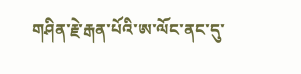གཤིན་རྗེ་རྒན་པོའི་ཨ་ལོང་ནང་དུ་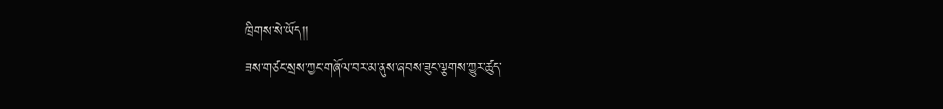ཁྲིགས་སེ་ཡོད།།
ཟས་གཙང་སྲས་ཀྱང་གཞོལ་བར་མ་ནུས་ཞབས་ཟུང་ལྕགས་ཀྱུར་ཚུད་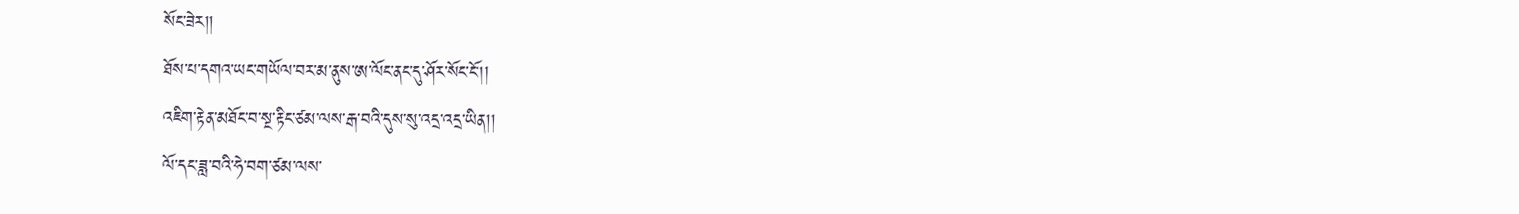སོང་ཟེར།།
ཐོས་པ་དགའ་ཡང་གཡོལ་བར་མ་ནུས་ཨ་ལོང་ནང་དུ་ཤོར་སོང་ངོ།།
འཇིག་རྟེན་མཐོང་བ་སྔ་རྟིང་ཙམ་ལས་རྒ་བའི་དུས་སུ་འདྲ་འདྲ་ཡིན།།
ལོ་དང་ཟླ་བའི་ཧེ་བག་ཙམ་ལས་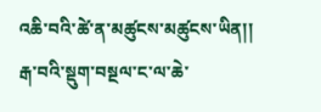འཆི་བའི་ཚེ་ན་མཚུངས་མཚུངས་ཡིན།།
རྒ་བའི་སྡུག་བསྔལ་ང་ལ་ཆེ་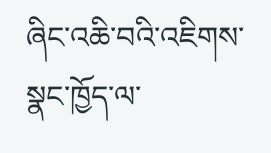ཞིང་འཆི་བའི་འཇིགས་སྣང་ཁྱོད་ལ་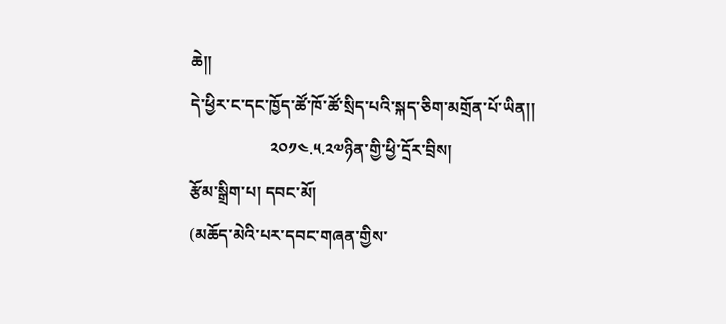ཆེ།།
དེ་ཕྱིར་ང་དང་ཁྱོད་ཚོ་ཁོ་ཚོ་སྲིད་པའི་སྐད་ཅིག་མགྲོན་པོ་ཡིན།།
                   ༢༠༡༤.༥.༢༧ཉིན་གྱི་ཕྱི་དྲོར་བྲིས།
རྩོམ་སྒྲིག་པ། དབང་མོ།
(མཆོད་མེའི་པར་དབང་གཞན་གྱིས་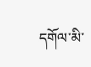དགོལ་མི་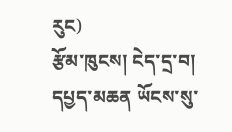རུང)
རྩོམ་ཁུངས། ངེད་དྲ་བ།
དཔྱད་མཆན ཡོངས་སུ་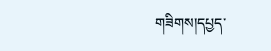གཟིགས།དཔྱད་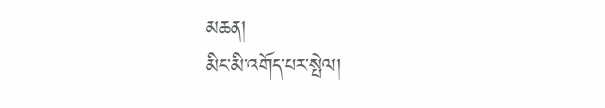མཆན།
མིང་མི་འགོད་པར་སྤེལ།